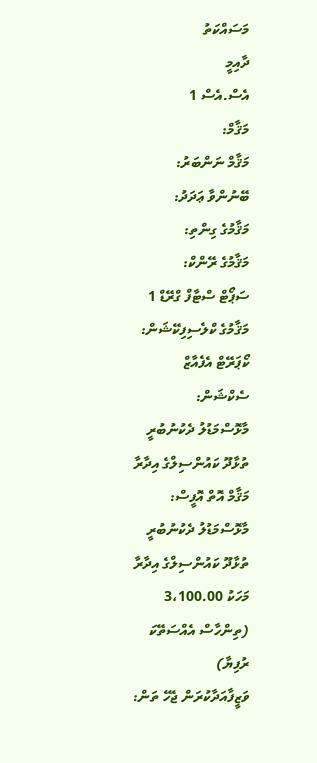މަސައްކަތު
ދާއިމީ
އެސް.އެސް 1
މަޤާމް:
މަޤާމް ނަންބަރު:
ބޭނުންވާ ޢަދަދު:
މަޤާމުގެ ގިންތި:
މަޤާމުގެ ރޭންކް:
ސަޕޯޓް ސްޓާފް ގްރޭޑް 1
މަޤާމުގެ ކްލެސިފިކޭޝަން:
ކޯޕަރޭޓް އެފެއާޒް
ސެކްޝަން:
މާޅޮސްމަޑުލު ދެކުނުބުރީ ތުޅާދޫ ކައުންސިލްގެ އިދާރާ
މަޤާމް އޮތް އޮފީސް:
މާޅޮސްމަޑުލު ދެކުނުބުރީ ތުޅާދޫ ކައުންސިލްގެ އިދާރާ
މަހަކު 3،100.00 (ތިންހާސް އެއްސަތޭކަ ރުފިޔާ)
ވަޒީފާއަދާކުރަން ޖެހޭ ތަން: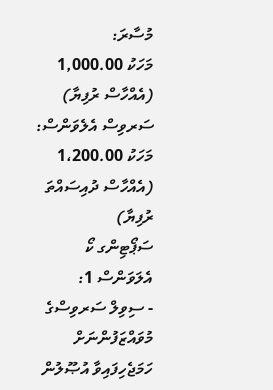މުސާރަ:
މަހަކު 1,000.00 (އެއްހާސް ރުފިޔާ)
ސަރވިސް އެލެވަންސް:
މަހަކު 1،200.00 (އެއްހާސް ދުއިސައްތަ ރުފިޔާ)
ސަޕޯޓިންގ ކޯ އެލަވަންސް 1:
- ސިވިލް ސަރވިސްގެ މުވައްޒަފުންނަށް ހަމަޖެހިފައިވާ އުޞޫލުން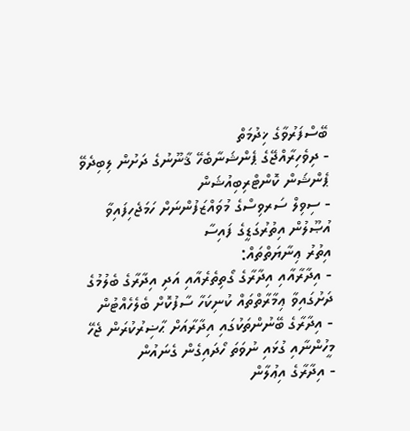ބޭސްފަރުވާގެ ޚިދުމަތް
- ދިވެހިރާއްޖޭގެ ޕެންޝަނާބެހޭ ޤާނޫނުގެ ދަށުން ލިބިދެވޭ ޕެންޝަން ކޮންޓްރިބިއުޝަން
- ސިވިލް ސަރވިސްގެ މުވައްޒަފުންނަށް ހަމަޖެހިފައިވާ އުޞޫލުން އިތުރުގަޑީގެ ފައިސާ
އިތުރު ޢިނާޔަތްތައް:
- އިދާރާއާއި އިދާރާގެ ގޯތިތެރެއާއި އަދި އިދާރާގެ ބެލުމުގެ ދަށުގައިވާ ޢިމާރާތްތައް ކުނިކަހާ ސާފުކޮށް ބެލެހެއްޓުން
- އިދާރާގެ ބޭނުންތަކުގައި އިދާރާއަށް ޙާޟިރުކުރަން ޖެހޭ މީހުންނާއި ގުޅައި ނުވަތަ ހޯދައިގެން ގެނައުން
- އިދާރާގެ އިޢުލާން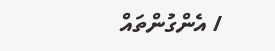/ އެންގުންތައް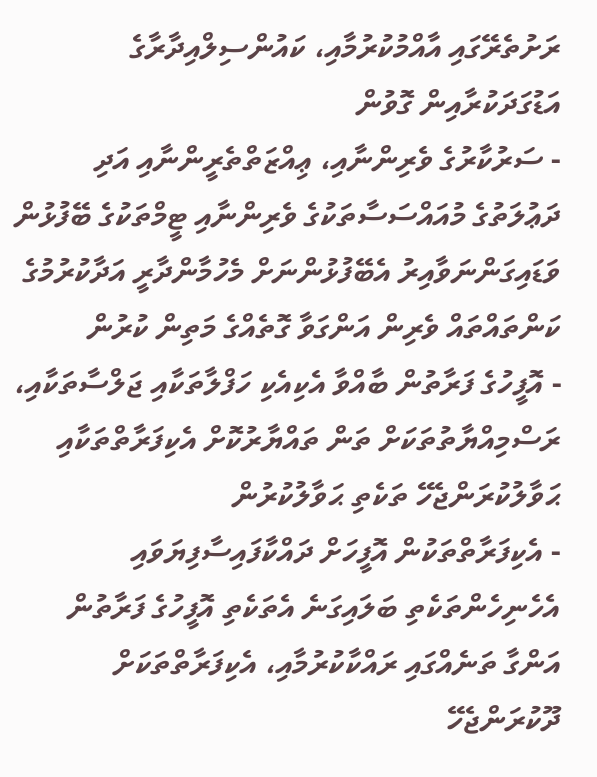ރަށުތެރޭގައި އާއްމުކުރުމާއި، ކައުންސިލްއިދާރާގެ އަޑުގަދަކުރާއިން ގޮވުން
- ސަރުކާރުގެ ވެރިންނާއި، ޢިއްޒަތްތެރީންނާއި އަދި ދަޢުލަތުގެ މުއައްސަސާތަކުގެ ވެރިންނާއި ޓީމްތަކުގެ ބޭފުޅުން ވަޑައިގަންނަވާއިރު އެބޭފުޅުންނަށް މެހުމާންދާރީ އަދާކުރުމުގެ ކަންތައްތައް ވެރިން އަންގަވާ ގޮތެއްގެ މަތިން ކުރުން
- އޮފީހުގެ ފަރާތުން ބާއްވާ އެކިއެކި ހަފްލާތަކާއި ޖަލްސާތަކާއި، ރަސްމިއްޔާތުތަކަށް ތަން ތައްޔާރުކޮށް އެކިފަރާތްތަކާއި ޙަވާލުކުރަންޖެހޭ ތަކެތި ޙަވާލުކުރުން
- އެކިފަރާތްތަކުން އޮފީހަށް ދައްކާފައިސާފިޔަވައި އެހެނިހެންތަކެތި ބަލައިގަނެ އެތަކެތި އޮފީހުގެ ފަރާތުން އަންގާ ތަނެއްގައި ރައްކާކުރުމާއި، އެކިފަރާތްތަކަށް ދޫކުރަންޖެހޭ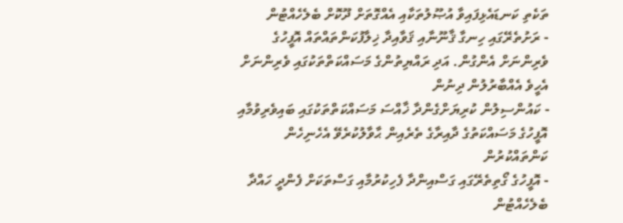ތަކެތި ކަނޑައެޅިފައިވާ އުޞޫލުތަކާއި އެއްގޮތަށް ދޫކޮށް ބެލެހެއްޓުން
- ރަށުތެރޭގައި ހިނގާ ޤާނޫނާއި ޤަވާއިދާ ޚިލާފުކަންތައްތައް އޮފީހުގެ ވެރިންނަށް އެންގުން. އަދި ރައްޔިތުންގެ މަސައްކަތްތަކުގައި ވެރިންނަށް އެހީވެ އެއްބާރުލުން ދިނުން
- ކައުންސިލުން ކުރިޔަށްގެންދާ ޚާއްސަ މަސައްކަތްތަކުގައި ބައިވެރިވުމާއި އޮފީހުގެ މަސައްކަތުގެ ދާއިރާގެ ތެރެއިން ޙާވާލުކުރެވޭ އެހެނިހެން ކަންތައްކުރުން
- އޮފީހުގެ ގޯތިތެރޭގައި ގަސްއިންދާ ފެހިކުރުމާއި ގަސްތަކަށް ފެންދީ ހައްދާ ބެލެހެއްޓުން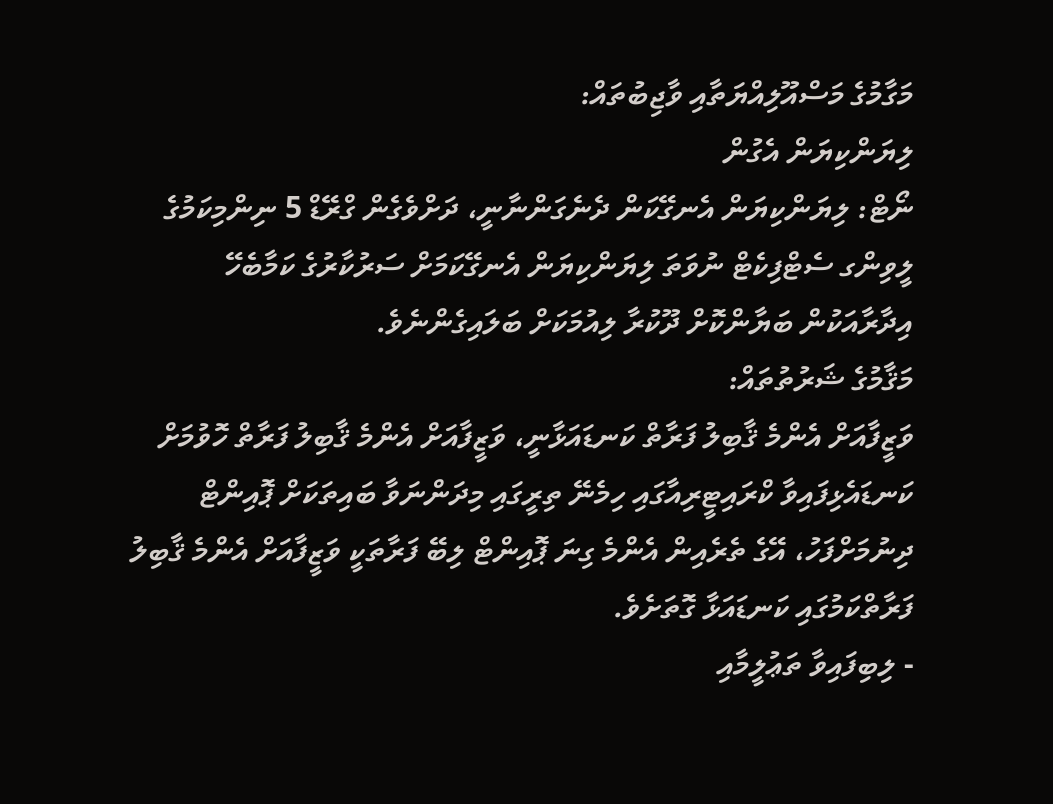މަގާމުގެ މަސްއޫލިއްޔަތާއި ވާޖިބުތައް:
ލިޔަންކިޔަން އެގުން
ނޯޓް: ލިޔަންކިޔަން އެނގޭކަން ދެނެގަންނާނީ، ދަށްވެގެން ގްރޭޑް 5 ނިންމިކަމުގެ ލީވިންގ ސެޓްފިކެޓް ނުވަތަ ލިޔަންކިޔަން އެނގޭކަމަށް ސަރުކާރުގެ ކަމާބެހޭ އިދާރާއަކުން ބަޔާންކޮށް ދޫކުރާ ލިއުމަކަށް ބަލައިގެންނެވެ.
މަޤާމުގެ ޝަރުތުތައް:
ވަޒީފާއަށް އެންމެ ޤާބިލު ފަރާތް ކަނޑައަޅާނީ، ވަޒީފާއަށް އެންމެ ޤާބިލު ފަރާތް ހޮވުމަށް ކަނޑައެޅިފައިވާ ކްރައިޓީރިއާގައި ހިމެނޭ ތިރީގައި މިދަންނަވާ ބައިތަކަށް ޕޮއިންޓް ދިނުމަށްފަހު، އޭގެ ތެރެއިން އެންމެ ގިނަ ޕޮއިންޓް ލިބޭ ފަރާތަކީ ވަޒީފާއަށް އެންމެ ޤާބިލު ފަރާތްކަމުގައި ކަނޑައަޅާ ގޮތަށެވެ.
- ލިބިފައިވާ ތަޢުލީމާއި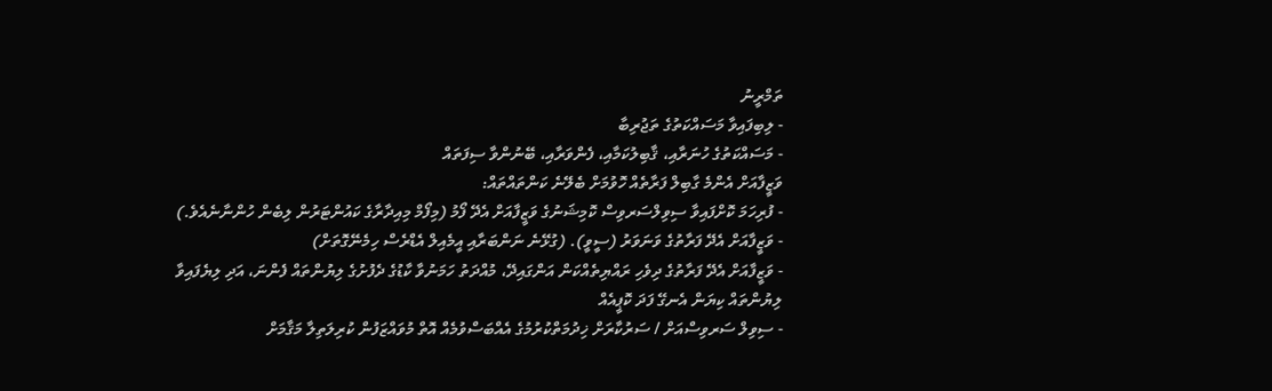ތަމްރީނު
- ލިބިފައިވާ މަސައްކަތުގެ ތަޖުރިބާ
- މަސައްކަތުގެ ހުނަރާއި، ޤާބިލުކަމާއި، ފެންވަރާއި، ބޭނުންވާ ސިފަތައް
ވަޒީފާއަށް އެންމެ ގާބިލް ފަރާތެއް ހޮވުމަށް ބެލޭނެ ކަންތައްތައް:
- ފުރިހަމަ ކޮށްފައިވާ ސިވިލްސަރވިސް ކޮމިޝަނުގެ ވަޒީފާއަށް އެދޭ ފޯމު (މިފޯމް މިއިދާރާގެ ކައުންޓަރުން ލިބެން ހުންނާނެއެވެ.)
- ވަޒީފާއަށް އެދޭ ފަރާތުގެ ވަނަވަރު (ސީވީ). (ގުޅޭނެ ނަންބަރާއި އީމެއިލް އެޑްރެސް ހިމެނޭގޮތަށް)
- ވަޒީފާއަށް އެދޭ ފަރާތުގެ ދިވެހި ރައްޔިތެއްކަން އަންގައިދޭ، މުއްދަތު ހަމަނުވާ ކާޑުގެ ދެފުށުގެ ލިޔުންތައް ފެންނަ، އަދި ލިޔެފައިވާ ލިޔުންތައް ކިޔަން އެނގޭ ފަދަ ކޮޕީއެއް
- ސިވިލް ސަރވިސްއަށް / ސަރުކާރަށް ޚިދުމަތްކުރުމުގެ އެއްބަސްވުމެއް އޮތް މުވައްޒަފުން ކުރިލަތިލާ މަޤާމަށް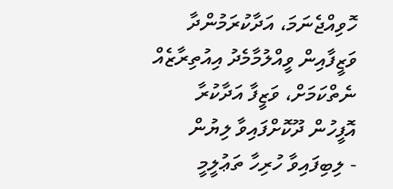ހޮވިއްޖެނަމަ، އަދާކުރަމުންދާ ވަޒީފާއިން ވީއްލުމާމެދު އިއުތިރާޒެއް ނެތްކަމަށް، ވަޒީފާ އަދާކުރާ އޮފީހުން ދޫކޮށްފައިވާ ލިޔުން
- ލިބިފައިވާ ހުރިހާ ތަޢުލީމީ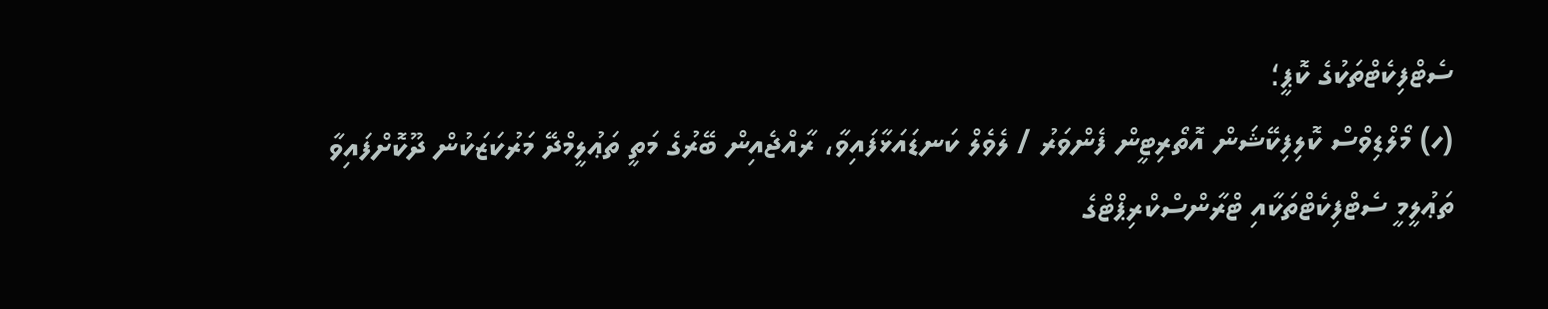ސެޓްފިކެޓްތަކުގެ ކޮޕީ؛
(ހ) މޯލްޑިވްސް ކޮލިފިކޭޝަން އޮތޯރިޓީން ފެންވަރު / ލެވެލް ކަނޑައަޅާފައިވާ، ރާއްޖެއިން ބޭރުގެ މަތީ ތަޢުލީމްދޭ މަރުކަޒަކުން ދޫކޮށްފައިވާ ތަޢުލީމީ ސެޓްފިކެޓްތަކާއި ޓްރާންސްކްރިޕްޓްގެ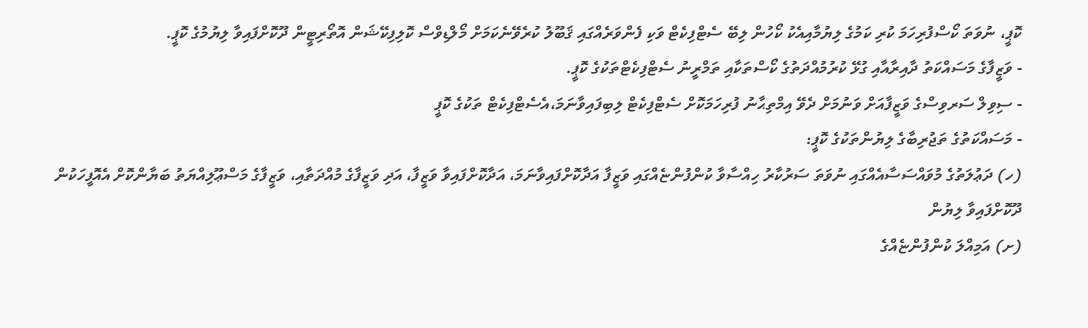ކޮޕީ، ނުވަތަ ކޯސްފުރިހަމަ ކުރި ކަމުގެ ލިޔުމާއިއެކު ކޯހުން ލިބޭ ސެޓްފިކެޓް ވަކި ފެންވަރެއްގައި ޤަބޫލު ކުރެވޭނެކަމަށް މޯލްޑިވްސް ކޮލިފިކޭޝަން އޮތޯރިޓީން ދޫކޮށްފައިވާ ލިޔުމުގެ ކޮޕީ.
- ވަޒީފާގެ މަސައްކަތު ދާއިރާއާއި ގުޅޭ ކުރުމުއްދަތުގެ ކޯސްތަކާއި ތަމްރީނު ސެޓްފިކެޓްތަކުގެ ކޮޕީ.
- ސިވިލް ސަރވިސްގެ ވަޒީފާއަށް ވަނުމަށް ދެވޭ އިމްތިޙާނު ފުރިހަމަކޮށް ސެޓްފިކެޓް ލިބިފައިވާނަމަ،އެސެޓްފިކެޓް ތަކުގެ ކޮޕީ
- މަސައްކަތުގެ ތަޖުރިބާގެ ލިޔުންތަކުގެ ކޮޕީ:
(ހ) ދަޢުލަތުގެ މުވައްސަސާއެއްގައި ނުވަތަ ސަރުކާރު ހިއްސާވާ ކުންފުންޏެއްގައި ވަޒީފާ އަދާކޮށްފައިވާނަމަ، އަދާކޮށްފައިވާ ވަޒީފާ، އަދި ވަޒީފާގެ މުއްދަތާއި، ވަޒީފާގެ މަސްޢޫލިއްޔަތު ބަޔާންކޮށް އެއޮފީހަކުން ދޫކޮށްފައިވާ ލިޔުން
(ށ) އަމިއްލަ ކުންފުންޏެއްގެ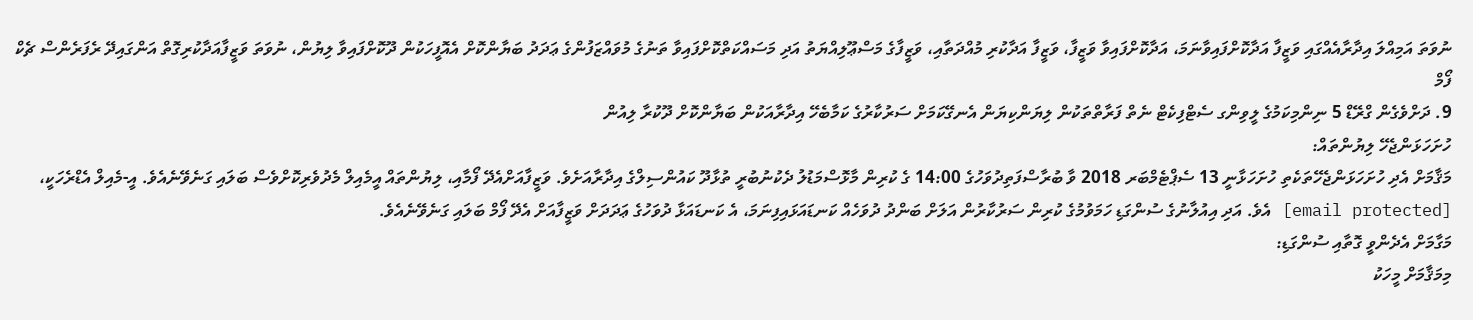ނުވަތަ އަމިއްލަ އިދާރާއެއްގައި ވަޒީފާ އަދާކޮށްފައިވާނަމަ، އަދާކޮށްފައިވާ ވަޒީފާ، ވަޒީފާ އަދާކުރި މުއްދަތާއި، ވަޒީފާގެ މަސްޢޫލިއްޔަތު އަދި މަސައްކަތްކޮށްފައިވާ ތަނުގެ މުވައްޒަފުންގެ ޢަދަދު ބަޔާންކޮށް އެއޮފީހަކުން ދޫކޮށްފައިވާ ލިޔުން، ނުވަތަ ވަޒީފާއަދާކުރިގޮތް އަންގައިދޭ ރެފަރެންސް ޗެކް ފޯމް
9. ދަށްވެގެން ގްރޭޑް 5 ނިންމިކަމުގެ ލީވިންގ ސެޓްފިކެޓް ނެތް ފަރާތްތަކުން ލިޔަންކިޔަން އެނގޭކަމަށް ސަރުކާރުގެ ކަމާބެހޭ އިދާރާއަކުން ބަޔާންކޮށް ދޫކުރާ ލިއުން
ހުށަހަޅަންޖެހޭ ލިޔުންތައް:
މަޤާމަށް އެދި ހުށަހަޅަންޖެހޭތަކެތި ހުށަހަޅާނީ 13 ސެޕްޓެމްބަރ 2018 ވާ ބުރާސްފަތިދުވަހުގެ 14:00 ގެ ކުރިން މާޅޮސްމަޑުލު ދެކުނުބުރީ ތުޅާދޫ ކައުންސިލްގެ އިދާރާއަށެވެ. ވަޒީފާއަށްއެދޭ ފޯމާއި، ލިޔުންތައް އީމެއިލް މެދުވެރިކޮށްވެސް ބަލައި ގަނެވޭނެއެވެ. އީ-މެއިލް އެޑްރެހަކީ، [email protected] އެވެ. އަދި އިއުލާނުގެ ސުންގަޑި ހަމަވުމުގެ ކުރިން ސަރުކާރުން އަލަށް ބަންދު ދުވަހެއް ކަނޑައަޅައިފިނަމަ، އެ ކަނޑައަޅާ ދުވަހުގެ ޢަދަދަށް ވަޒީފާއަށް އެދޭ ފޯމް ބަލައި ގަނެވޭނެއެވެ.
މަގާމަށް އެދެންވީ ގޮތާއި ސުންގަޑި:
މިމަޤާމަށް މީހަކު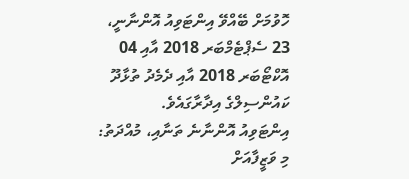ހޮވުމަށް ބޭއްވޭ އިންޓަވިއު އޮންނާނީ، 23 ސެޕްޓެމްބަރ 2018 އާއި 04 އޮކްޓޯބަރ 2018 އާއި ދެމެދު ތުޅާދޫ ކައުންސިލްގެ އިދާރާގައެވެ.
އިންޓަވިއު އޮންނާނެ ތަނާއި، މުއްދަތު:
މި ވަޒީފާއަށް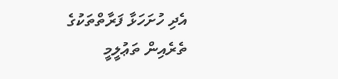އެދި ހުށަހަޅާ ފަރާތްތަކުގެ ތެރެއިން ތަޢުލީމީ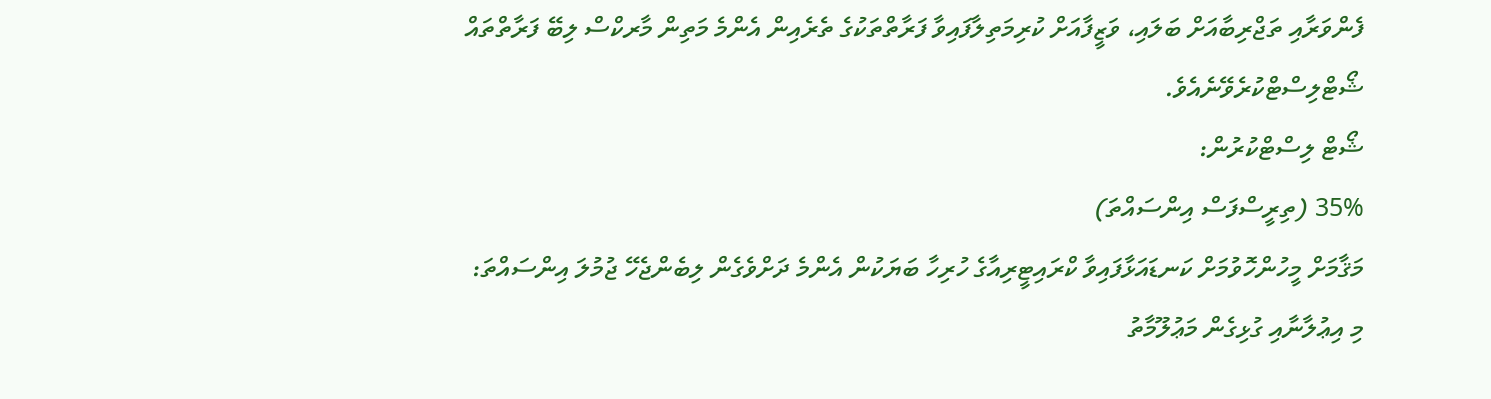ފެންވަރާއި ތަޖްރިބާއަށް ބަލައި، ވަޒީފާއަށް ކުރިމަތިލާފައިވާ ފަރާތްތަކުގެ ތެރެއިން އެންމެ މަތިން މާރކްސް ލިބޭ ފަރާތްތައް ޝޯޓްލިސްޓްކުރެވޭނެއެވެ.
ޝޯޓް ލިސްޓްކުރުން:
35% (ތިރީސްފަސް އިންސައްތަ)
މަޤާމަށް މީހުންހޮވުމަށް ކަނޑައަޅާފައިވާ ކްރައިޓީރިއާގެ ހުރިހާ ބަޔަކުން އެންމެ ދަށްވެގެން ލިބެންޖެހޭ ޖުމުލަ އިންސައްތަ:
މި އިޢުލާނާއި ގުޅިގެން މަޢުލޫމާތު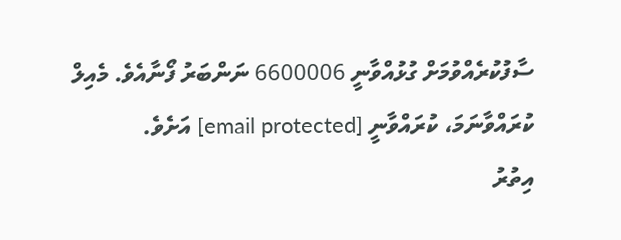ސާފުކުރެއްވުމަށް ގުޅުއްވާނީ 6600006 ނަންބަރު ފޯނާއެވެ. މެއިލް ކުރައްވާނަމަ، ކުރައްވާނީ [email protected] އަށެވެ.
އިތުރު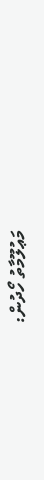މަޢުލޫމާތު ހޯދުން: